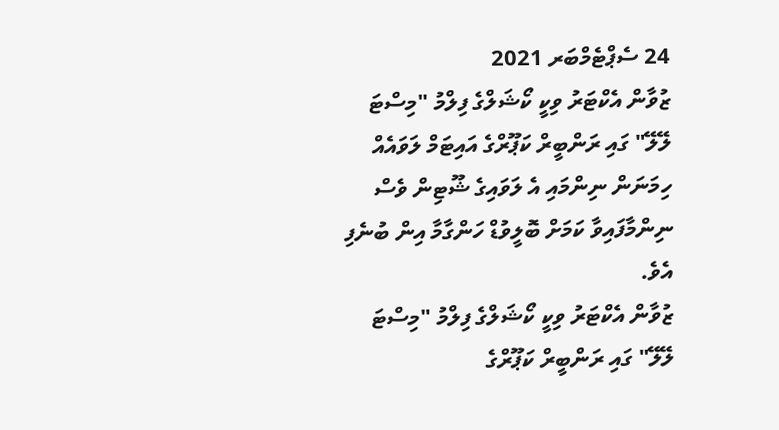24 ސެޕްޓެމްބަރ 2021
ޒުވާން އެކްޓަރު ވިކީ ކޯޝަލްގެ ފިލްމު "މިސްޓަ ލޭލޭ" ގައި ރަންބީރް ކަޕޫރްގެ އައިޓަމް ލަވައެއް ހިމަނަން ނިންމައި އެ ލަވައިގެ ޝޫޓިން ވެސް ނިންމާފައިވާ ކަމަށް ބޮލީވުޑް ހަންގާމާ އިން ބުނެފި އެވެ.
ޒުވާން އެކްޓަރު ވިކީ ކޯޝަލްގެ ފިލްމު "މިސްޓަ ލޭލޭ" ގައި ރަންބީރް ކަޕޫރްގެ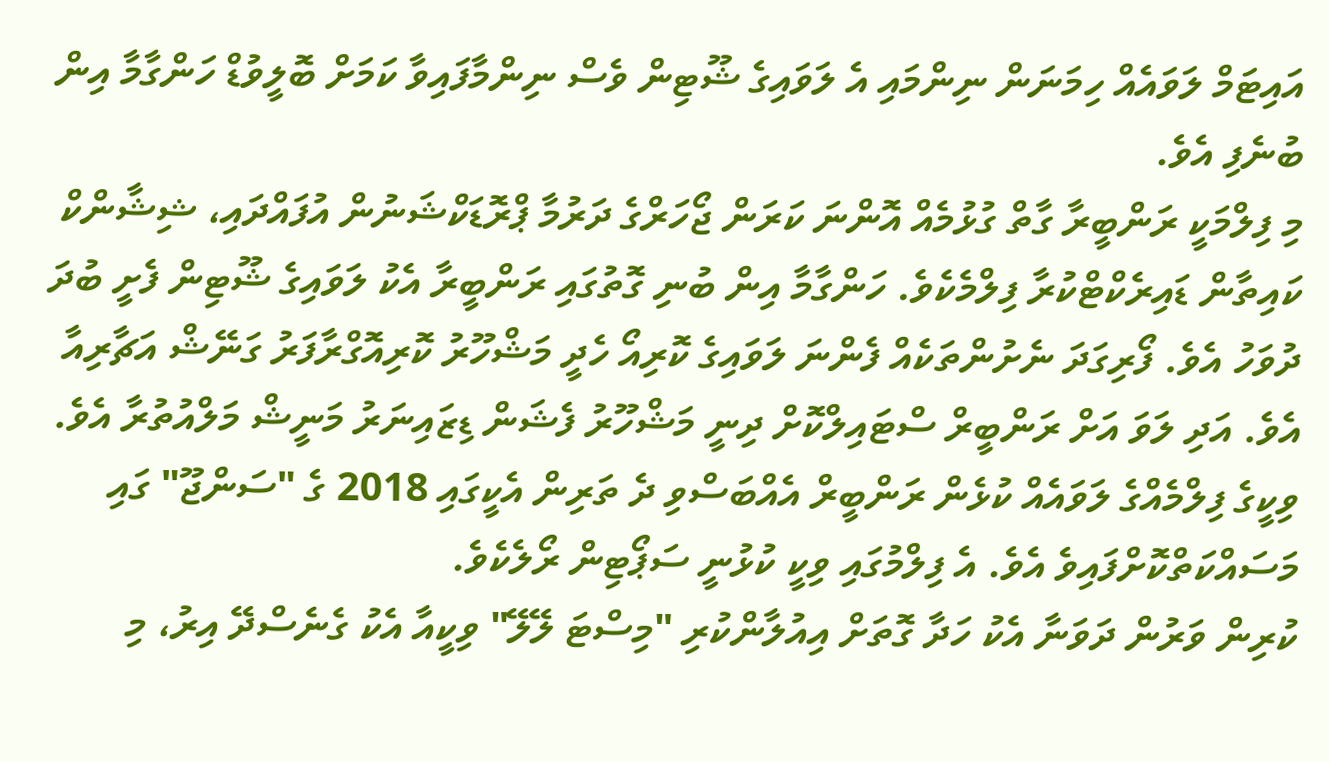އައިޓަމް ލަވައެއް ހިމަނަން ނިންމައި އެ ލަވައިގެ ޝޫޓިން ވެސް ނިންމާފައިވާ ކަމަށް ބޮލީވުޑް ހަންގާމާ އިން ބުނެފި އެވެ.
މި ފިލްމަކީ ރަންބީރާ ގާތް ގުޅުމެއް އޮންނަ ކަރަން ޖޯހަރްގެ ދަރުމާ ޕްރޮޑަކްޝަނުން އުފައްދައި، ޝިޝާންކް ކައިތާން ޑައިރެކްޓްކުރާ ފިލްމެކެވެ. ހަންގާމާ އިން ބުނި ގޮތުގައި ރަންބީރާ އެކު ލަވައިގެ ޝޫޓިން ފެށީ ބުދަ ދުވަހު އެވެ. ފޯރިގަދަ ނެށުންތަކެއް ފެންނަ ލަވައިގެ ކޮރިއޯ ހެދީ މަޝްހޫރު ކޮރިއޮގްރާފަރު ގަނޭޝް އަޗާރިއާ އެވެ. އަދި ލަވަ އަށް ރަންބީރް ސްޓައިލްކޮށް ދިނީ މަޝްހޫރު ފެޝަން ޑިޒައިނަރު މަނީޝް މަލްއުތުރާ އެވެ.
ވިކީގެ ފިލްމެއްގެ ލަވައެއް ކުޅެން ރަންބީރް އެއްބަސްވި ދެ ތަރިން އެކީގައި 2018 ގެ "ސަންޖޫ" ގައި މަސައްކަތްކޮށްފައިވެ އެވެ. އެ ފިލްމުގައި ވިކީ ކުޅުނީ ސަޕޯޓިން ރޯލެކެވެ.
ކުރިން ވަރުން ދަވަނާ އެކު ހަދާ ގޮތަށް އިއުލާންކުރި "މިސްޓަ ލޭލޭ" ވިކީއާ އެކު ގެނެސްދޭ އިރު، މި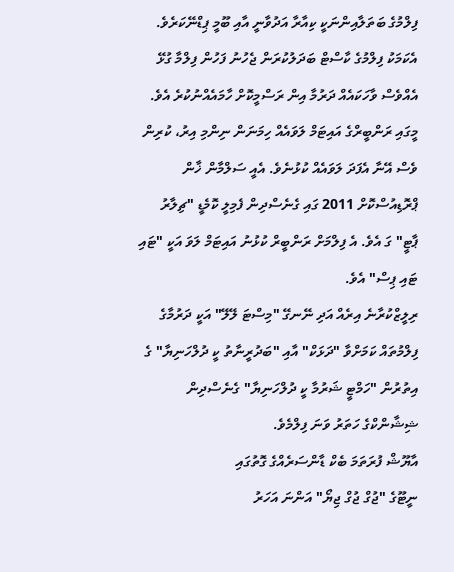ފިލްމުގެ ބަތަލާއިންނަކީ ކިއާރާ އަދުވާނީ އާއި ބޫމީ ޕިޑްނޭކަރެވެ. އެކަމަކު ފިލްމުގެ ކާސްޓް ބަދަލުކުރަން ޖެހުނު ފަހުން ފިލްމާ ގުޅޭ އެއްވެސް ވާހަކައެއް ދަރުމާ އިން ރަސްމީކޮށް ހާމައެއްނުކުރެ އެވެ.
މީގައި ރަންބީރްގެ އައިޓަމް ލަވައެއް ހިމަނަން ނިންމި އިރު، ކުރިން ވެސް އޭނާ އެފަދަ ލަވައެއް ކުޅުނެވެ. އެއީ ސަލްމާން ޚާން ޕްރޮޑިއުސްކޮށް 2011 ގައި ގެނެސްދިން ފެމިލީ ކޮމެޑީ "ޗިލާރު ޕާޓީ" ގަ އެވެ. އެ ފިލްމަށް ރަންބީރް ކުޅުނު އައިޓަމް ލަވަ އަކީ "ޓައި ޓައި ޕިސް" އެވެ.
ރިލީޒްކުރާނެ އިރެއް އަދި ނޭނގޭ "މިސްޓަ ލޭލޭ" އަކީ ދަރުމާގެ ފިލްމުތައް ކަމަށްވާ "ދަޅަކް" އާއި "ބަދުރީނާތު ކީ ދުލްހަނިޔާ" ގެ އިތުރުން "ހަމްޓީ ޝަރުމާ ކީ ދުލްހަނިޔާ" ގެނެސްދިން ޝިޝާންކްގެ ހަތަރު ވަނަ ފިލްމެވެ.
އާޔޫޝް ފުރަތަމަ ބެކް ޑާންސަރެއްގެ ގޮތުގައި
ނީޓޫގެ "ޖުގް ޖުގް ޖިޔޯ" އަންނަ އަހަރު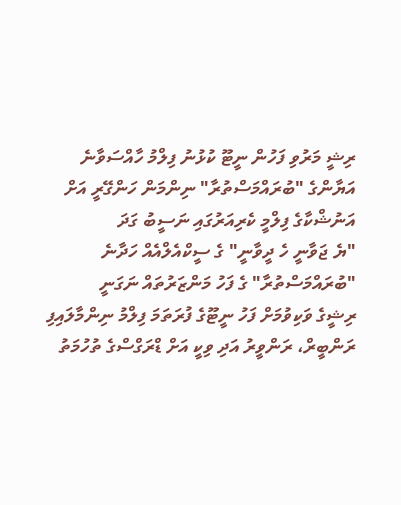ރިޝީ މަރުވި ފަހުން ނީޓޫ ކުޅުނު ފިލްމު ހާއްސަވާނެ
އަޔާންގެ "ބުރައްމަސްތުރާ" ނިންމަން ހަންގޭރީ އަށް
އަނުޝްކާގެ ފިލްމީ ކެރިއަރުގައި ނަސީބު ގަދަ
"ޔެ ޖަވާނީ ހެ ދީވާނީ" ގެ ސީކްއެލްއެއް ހަދާނެ
"ބުރައްމަސްތުރާ" ގެ ފަހު މަންޒަރުތައް ނަގަނީ
ރިޝީގެ ވަކިވުމަށް ފަހު ނީޓޫގެ ފުރަތަމަ ފިލްމު ނިންމާލައިފި
ރަންބީރް، ރަންވީރު އަދި ވިކީ އަށް ޑްރަގްސްގެ ތުހުމަތު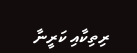ރިތިކާއި ކަރީނާ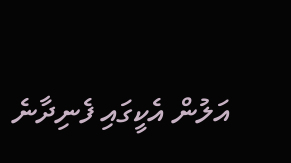އަލުން އެކީގައި ފެނިދާނެ